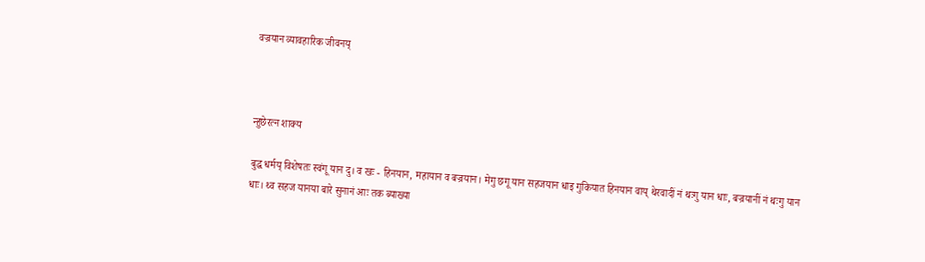वज्रयान व्यावहारिक जीवनय्



न्हुछेरत्न शाक्य

बुद्ध धर्मय् विशेषतः स्वंगू यान दु। व खः - हिनयान, महायान व बज्रयान। मेगु छगू यान सहजयान धाइ गुकियात हिनयान वाय् थेरवादीं नं थःगु यान धाः, बज्रयानीं नं थःगु यान धाः। थ्व सहज यानया बारे सुनानं आः तक ब्याख्या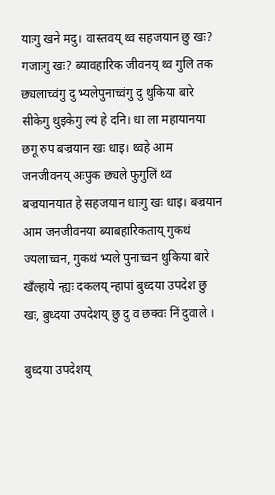याःगु खने मदु। वास्तवय् थ्व सहजयान छु खः? गजाःगु खः? ब्यावहारिक जीवनय् थ्व गुलि तक छ्यलाच्वंगु दु भ्यलेपुनाच्वंगु दु थुकिया बारे सीकेगु थुइकेगु ल्यं हे दनि। धा ला महायानया छगू रुप बज्रयान खः धाइ। थ्वहे आम जनजीवनय् अःपुक छ्यले फुगुलिं थ्व बज्रयानयात हे सहजयान धाःगु खः धाइ। बज्रयान आम जनजीवनया ब्याबहारिकताय् गुकथं ज्यलाच्वन, गुकथं भ्यले पुनाच्वन थुकिया बारे खँल्हाये न्ह्यः दकलय् न्हापां बुध्दया उपदेश छु खः, बुध्दया उपदेशय् छु दु व छक्वः निं दुवाले ।

बुध्दया उपदेशय्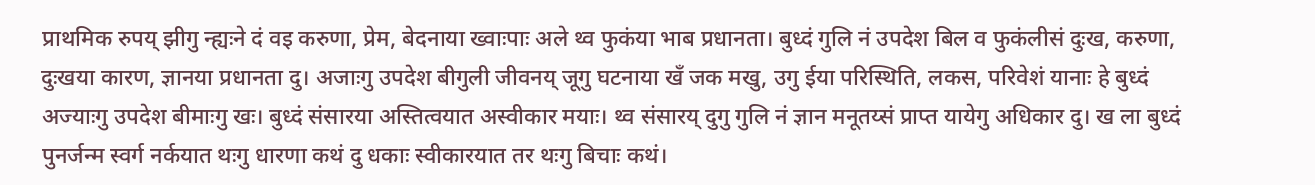प्राथमिक रुपय् झीगु न्ह्यःने दं वइ करुणा, प्रेम, बेदनाया ख्वाःपाः अले थ्व फुकंया भाब प्रधानता। बुध्दं गुलि नं उपदेश बिल व फुकंलीसं दुःख, करुणा, दुःखया कारण, ज्ञानया प्रधानता दु। अजाःगु उपदेश बीगुली जीवनय् जूगु घटनाया खँ जक मखु, उगु ईया परिस्थिति, लकस, परिवेशं यानाः हे बुध्दं अज्याःगु उपदेश बीमाःगु खः। बुध्दं संसारया अस्तित्वयात अस्वीकार मयाः। थ्व संसारय् दुगु गुलि नं ज्ञान मनूतय्सं प्राप्त यायेगु अधिकार दु। ख ला बुध्दं पुनर्जन्म स्वर्ग नर्कयात थःगु धारणा कथं दु धकाः स्वीकारयात तर थःगु बिचाः कथं।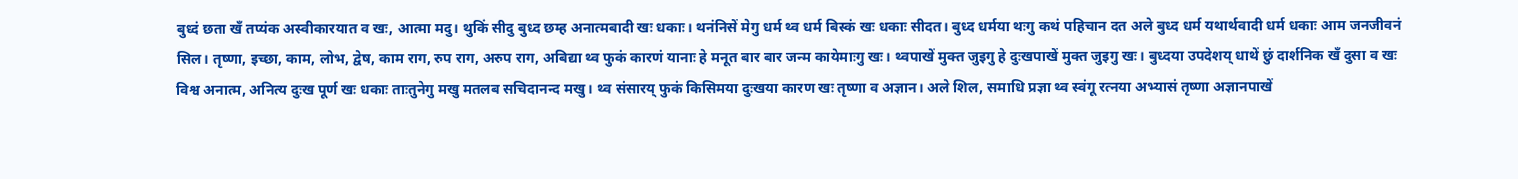बुध्दं छता खँ तप्यंक अस्वीकारयात व खः, आत्मा मदु। थुकिं सीदु बुध्द छम्ह अनात्मबादी खः धकाः। थनंनिसें मेगु धर्म थ्व धर्म बिस्कं खः धकाः सीदत। बुध्द धर्मया थःगु कथं पहिचान दत अले बुध्द धर्म यथार्थवादी धर्म धकाः आम जनजीवनं सिल। तृष्णा, इच्छा, काम, लोभ, द्वेष, काम राग, रुप राग, अरुप राग, अबिद्या थ्व फुकं कारणं यानाः हे मनूत बार बार जन्म कायेमाःगु खः। थ्वपाखें मुक्त जुइगु हे दुःखपाखें मुक्त जुइगु खः। बुध्दया उपदेशय् धाथें छुं दार्शनिक खँ दुसा व खः विश्व अनात्म, अनित्य दुःख पूर्ण खः धकाः ताःतुनेगु मखु मतलब सचिदानन्द मखु। थ्व संसारय् फुकं किसिमया दुःखया कारण खः तृष्णा व अज्ञान। अले शिल, समाधि प्रज्ञा थ्व स्वंगू रत्नया अभ्यासं तृष्णा अज्ञानपाखें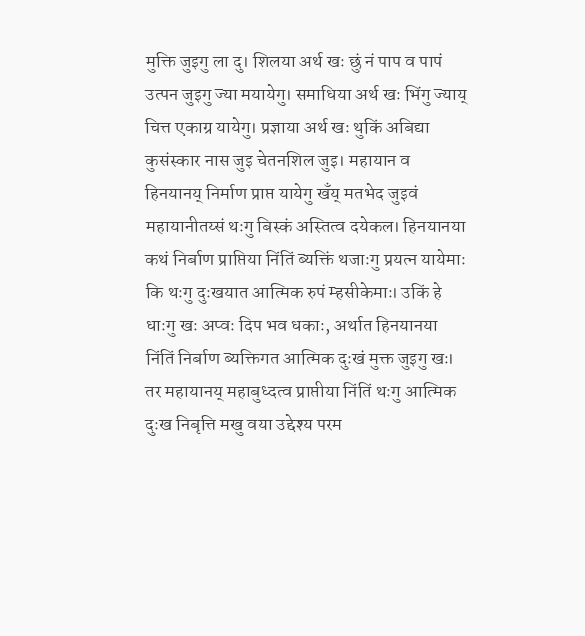मुक्ति जुइगु ला दु। शिलया अर्थ खः छुं नं पाप व पापं उत्पन जुइगु ज्या मयायेगु। समाधिया अर्थ खः भिंगु ज्याय् चित्त एकाग्र यायेगु। प्रज्ञाया अर्थ खः थुकिं अबिद्या कुसंस्कार नास जुइ चेतनशिल जुइ। महायान व हिनयानय् निर्माण प्राप्त यायेगु खँय् मतभेद जुइवं महायानीतय्सं थःगु बिस्कं अस्तित्व दयेकल। हिनयानया कथं निर्बाण प्राप्तिया निंतिं ब्यक्तिं थजाःगु प्रयत्न यायेमाः कि थःगु दुःखयात आत्मिक रुपं म्हसीकेमाः। उकिं हे धाःगु खः अप्वः दिप भव धकाः, अर्थात हिनयानया निंतिं निर्बाण ब्यक्तिगत आत्मिक दुःखं मुक्त जुइगु खः। तर महायानय् महाबुध्दत्व प्राप्तीया निंतिं थःगु आत्मिक दुःख निबृत्ति मखु वया उद्देश्य परम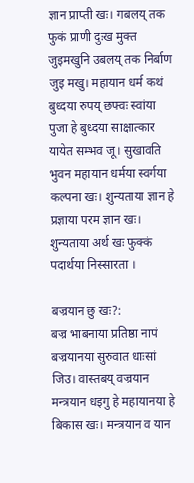ज्ञान प्राप्ती खः। गबलय् तक फुकं प्राणी दुःख मुक्त जुइमखुनि उबलय् तक निर्बाण जुइ मखु। महायान धर्म कथं बुध्दया रुपय् छफ्वः स्वांया पुजा हे बुध्दया साक्षात्कार यायेत सम्भव जू। सुखावति भुवन महायान धर्मया स्वर्गया कल्पना खः। शुन्यताया ज्ञान हे प्रज्ञाया परम ज्ञान खः। शुन्यताया अर्थ खः फुक्कं पदार्थया निस्सारता ।

बज्रयान छु खः?:
बज्र भाबनाया प्रतिष्ठा नापं बज्रयानया सुरुवात धाःसां जिउ। वास्तबय् वज्रयान मन्त्रयान धइगु हे महायानया हे बिकास खः। मन्त्रयान व यान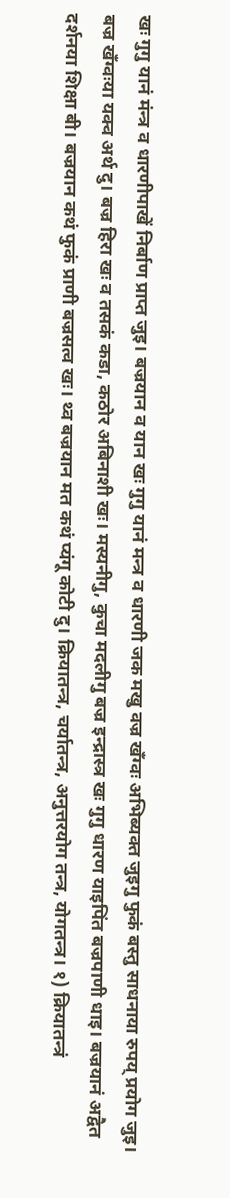खः गुगु यानं मंन्त्र व धारणीपाखें निर्बाण प्राप्त जुइ। बज्रयान व यान खः गुगु यानं मन्त्र व धारणी जक मखु वज्र खँग्वः अभिब्यक्त जुइगु फुकं बस्तु साधनाया रुपय् प्रयोग जुइ। बज्र खँग्वःया यक्व अर्थ दु। बज्र हिरा खः व तसकं कडा, कठोर अबिनाशी खः। मस्यनीगु, कुचा मदलीगु बज्र इन्द्रास्त्र खः गुगु धारण याइपिंत बज्रपाणी धाइ। बज्रयानं अद्वैत दर्शनया शिक्षा बी। बज्रयान कथं फुकं प्राणी बज्रसत्व खः। थ्व बज्रयान मत कथं प्यंगू कोटी दु। क्रियातन्त्र, चर्यातन्त्र, अनुत्तरयोग तन्त्र, योगतन्त्र। १) क्रियातन्त्रं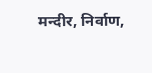मन्दीर, निर्वाण,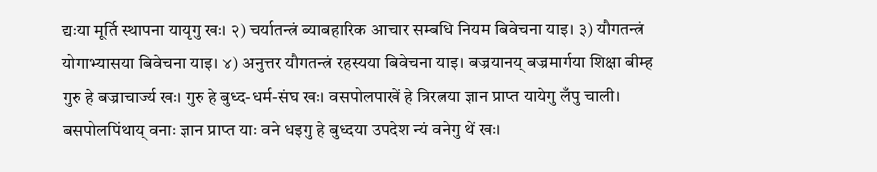द्यःया मूर्ति स्थापना यायृगु खः। २) चर्यातन्त्रं ब्याबहारिक आचार सम्बधि नियम बिवेचना याइ। ३) यौगतन्त्रं योगाभ्यासया बिवेचना याइ। ४) अनुत्तर यौगतन्त्रं रहस्यया बिवेचना याइ। बज्रयानय् बज्रमार्गया शिक्षा बीम्ह गुरु हे बज्राचार्ज्य खः। गुरु हे बुध्द-धर्म-संघ खः। वसपोलपाखें हे त्रिरत्नया ज्ञान प्राप्त यायेगु लँपु चाली। बसपोलपिंथाय् वनाः ज्ञान प्राप्त याः वने धइगु हे बुध्दया उपदेश न्यं वनेगु थें खः।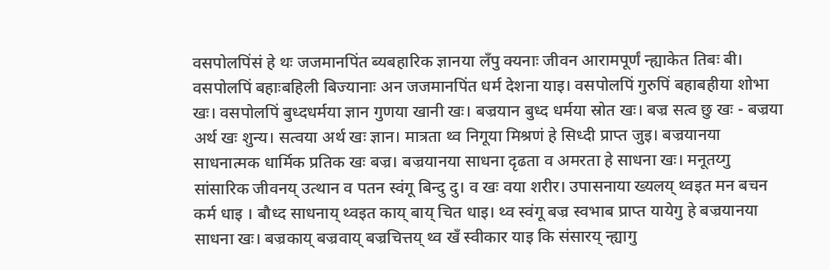वसपोलपिंसं हे थः जजमानपिंत ब्यबहारिक ज्ञानया लँपु क्यनाः जीवन आरामपूर्णं न्ह्याकेत तिबः बी। वसपोलपिं बहाःबहिली बिज्यानाः अन जजमानपिंत धर्म देशना याइ। वसपोलपिं गुरुपिं बहाबहीया शोभा खः। वसपोलपिं बुध्दधर्मया ज्ञान गुणया खानी खः। बज्रयान बुध्द धर्मया स्रोत खः। बज्र सत्व छु खः - बज्रया अर्थ खः शुन्य। सत्वया अर्थ खः ज्ञान। मात्रता थ्व निगूया मिश्रणं हे सिध्दी प्राप्त जुइ। बज्रयानया साधनात्मक धार्मिक प्रतिक खः बज्र। बज्रयानया साधना दृढता व अमरता हे साधना खः। मनूतय्गु सांसारिक जीवनय् उत्थान व पतन स्वंगू बिन्दु दु। व खः वया शरीर। उपासनाया ख्यलय् थ्वइत मन बचन कर्म धाइ । बौध्द साधनाय् थ्वइत काय् बाय् चित धाइ। थ्व स्वंगू बज्र स्वभाब प्राप्त यायेगु हे बज्रयानया साधना खः। बज्रकाय् बज्रवाय् बज्रचित्तय् थ्व खँ स्वीकार याइ कि संसारय् न्ह्यागु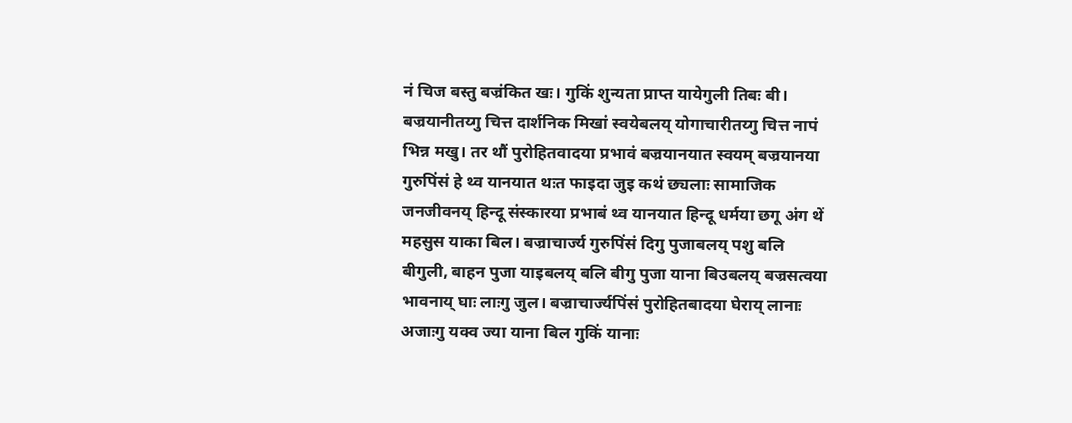नं चिज बस्तु बज्रंकित खः। गुकिं शुन्यता प्राप्त यायेगुली तिबः बी। बज्रयानीतय्गु चित्त दार्शनिक मिखां स्वयेबलय् योगाचारीतय्गु चित्त नापं भिन्न मखु। तर थौं पुरोहितवादया प्रभावं बज्रयानयात स्वयम् बज्रयानया गुरुपिंसं हे थ्व यानयात थःत फाइदा जुइ कथं छ्यलाः सामाजिक जनजीवनय् हिन्दू संस्कारया प्रभाबं थ्व यानयात हिन्दू धर्मया छगू अंग थें महसुस याका बिल। बज्राचार्ज्य गुरुपिंसं दिगु पुजाबलय् पशु बलि बीगुली, बाहन पुजा याइबलय् बलि बीगु पुजा याना बिउबलय् बज्रसत्वया भावनाय् घाः लाःगु जुल। बज्राचार्ज्यपिंसं पुरोहितबादया घेराय् लानाः अजाःगु यक्व ज्या याना बिल गुकिं यानाः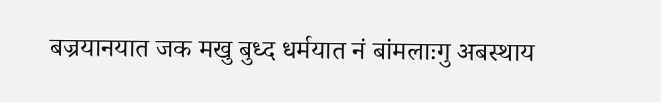बज्रयानयात जक मखु बुध्द धर्मयात नं बांमलाःगु अबस्थाय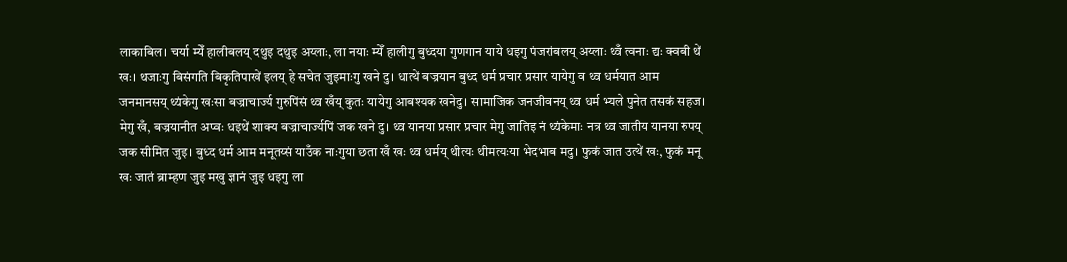लाकाबिल। चर्या म्येँ हालीबलय् दथुइ दथुइ अय्लाः, ला नयाः म्येँ हालीगु बुध्दया गुणगान याये धइगु पंजरांबलय् अय्लाः थ्वँ त्वनाः द्यः क्वबी थें खः। थजाःगु बिसंगति बिकृतिपाखें इलय् हे सचेत जुइमाःगु खने दु। धात्थें बज्रयान बुध्द धर्म प्रचार प्रसार यायेगु व थ्व धर्मयात आम जनमानसय् थ्यंकेगु खःसा बज्राचार्ज्य गुरुपिंसं थ्व खँय् कुतः यायेगु आबश्यक खनेदु। सामाजिक जनजीवनय् थ्व धर्म भ्यले पुनेत तसकं सहज। मेगु खँ, बज्रयानीत अप्वः धइथें शाक्य बज्राचार्ज्यपिं जक खने दु। थ्व यानया प्रसार प्रचार मेगु जातिइ नं थ्यंकेमाः नत्र थ्व जातीय यानया रुपय् जक सीमित जुइ। बुध्द धर्म आम मनूतय्सं याउँक नाःगुया छता खँ खः थ्व धर्मय् थीत्यः थीमत्यःया भेदभाब मदु। फुकं जात उत्थें खः, फुकं मनू खः जातं ब्राम्हण जुइ मखु ज्ञानं जुइ धइगु ला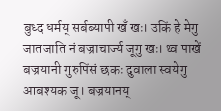बुध्द धर्मय् सर्बब्यापी खँ खः। उकिं हे मेगु जातजाति नं बज्राचार्ज्य जूगु खः। थ्व पाखें बज्रयानी गुरुपिंसं छकः दुवाला स्वयेगु आबश्यक जू। बज्रयानय्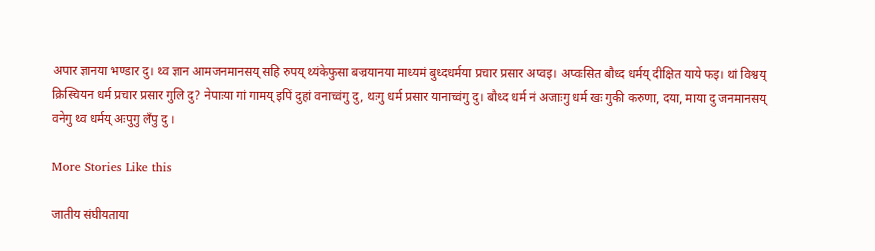अपार ज्ञानया भण्डार दु। थ्व ज्ञान आमजनमानसय् सहि रुपय् थ्यंकेफुसा बज्रयानया माध्यमं बुध्दधर्मया प्रचार प्रसार अप्वइ। अप्वःसित बौध्द धर्मय् दीक्षित याये फइ। थां विश्वय् क्रिस्चियन धर्म प्रचार प्रसार गुलि दु? नेपाःया गां गामय् इपिं दुहां वनाच्वंगु दु, थःगु धर्म प्रसार यानाच्वंगु दु। बौध्द धर्म नं अजाःगु धर्म खः गुकी करुणा, दया, माया दु जनमानसय् वनेगु थ्व धर्मय् अःपुगु लँपु दु ।

More Stories Like this

जातीय संघीयताया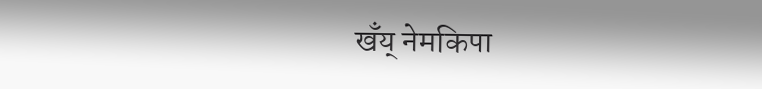खँय् नेमकिपा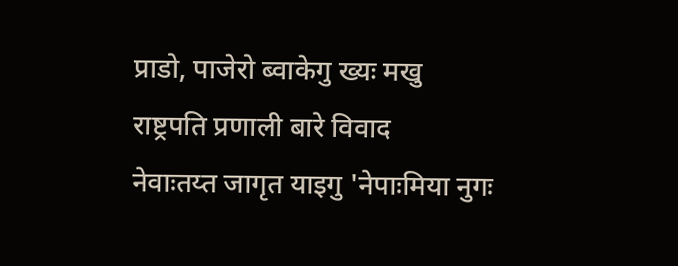प्राडो, पाजेरो ब्वाकेगु ख्यः मखु
राष्ट्रपति प्रणाली बारे विवाद
नेवाःतय्त जागृत याइगु 'नेपाःमिया नुगः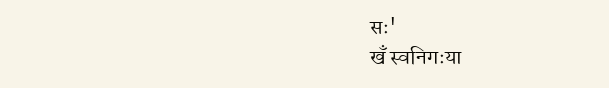सः'
खँ स्वनिगःया